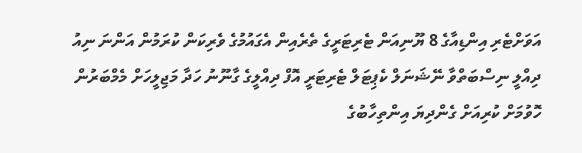އަވަށްޓެރި އިންޑިއާގެ 8 ޔޫނިއަން ޓެރިޓަރީގެ ތެރެއިން އެގައުމުގެ ވެރިކަން ކުރަމުން އަންނަ ނިއު ދިއްލީ ނިސްބަތްވާ ނޭޝަނަލް ކެޕިޓަލް ޓެރިޓަރީ އޮފް ދިއްލީގެ ގާނޫނު ހަދާ މަޖިލީހަށް މެމްބަރުން ހޮވުމަށް ކުރިއަށް ގެންދިޔަ އިންތިހާބުގެ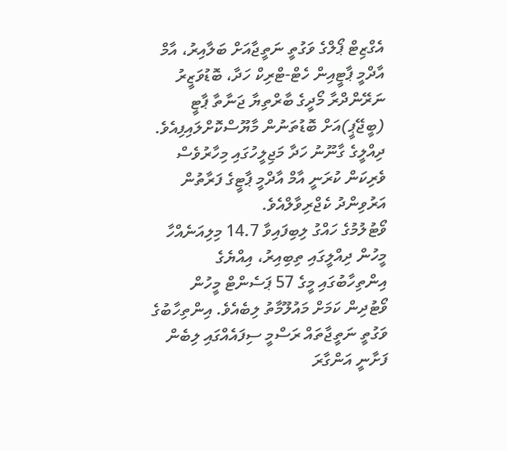އެގްޒިޓް ޕޯލްގެ ވަގުތީ ނަތީޖާއަށް ބަލާއިރު، އާމް އާދްމީ ޕާޓީއިން ހެޓް-ޓްރިކް ހަދާ، ބޮޑުވަޒީރު ނަރޭންދްރާ މޯދީގެ ބާރްތިޔާ ޖަނާތާ ޕާޓީ (ބީޖޭޕީ)އަށް ބޮޑުތަނުން މާޔޫސްކޮށްލައިފިއެވެ.
ދިއްލީގެ ގާނޫނު ހަދާ މަޖިލީހުގައި މިހާރުވެސް ވެރިކަން ކުރަނީ އާމް އާދްމީ ޕާޓީގެ ފަރާތުން އަރުވިންދު ކެޖްރިވާލްއެވެ.
ވޯޓުލުމުގެ ހައްގު ލިބިފައިވާ 14.7 މިލިއަނެއްހާ މީހުން ދިއްލީގައި ތިބިއިރު، އިއްޔެގެ އިންތިހާބުގައި މީގެ 57 ޕަސެންޓް މީހުން ވޯޓުދިން ކަމަށް މައުލޫމާތު ލިބެއެވެ. އިންތިހާބުގެ ވަގުތީ ނަތީޖާތައް ރަސްމީ ސިފައެއްގައި ލިބެން ފަށާނީ އަންގާރަ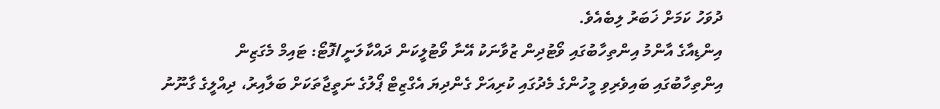ދުވަހު ކަމަށް ޚަބަރު ލިބެއެވެ.
އިންޑިއާގެ އާންމު އިންތިހާބުގައި ވޯޓުދިން ޒުވާނަކު އޭނާ ވޯޓުލީކަން ދައްކާލަނީ/ފޮޓޯ: ޓައިމް މެގަޒިން
އިންތިހާބުގައި ބައިވެރިވި މީހުންގެ މެދުގައި ކުރިއަށް ގެންދިޔަ އެގްޒިޓް ޕޯލުގެ ނަތީޖާތަކަށް ބަލާއިރު، ދިއްލީގެ ގާނޫނު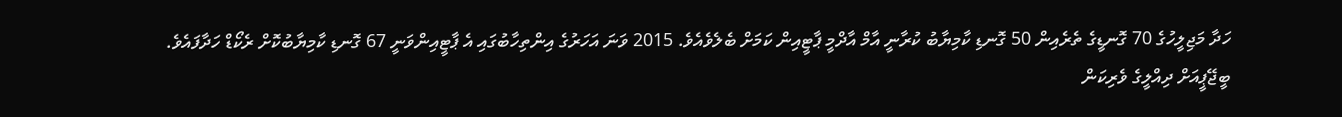ހަދާ މަޖިލީހުގެ 70 ގޮނޑީގެ ތެރެއިން 50 ގޮނޑި ކާމިޔާބު ކުރާނީ އާމް އާދްމީ ޕާޓީއިން ކަމަށް ބެލެވެއެވެ. 2015 ވަނަ އަހަރުގެ އިންތިހާބުގައި އެ ޕާޓީއިންވަނީ 67 ގޮނޑި ކާމިޔާބުކޮށް ރެކޯޑް ހަދާފައެވެ.
ބީޖޭޕީއަށް ދިއްލީގެ ވެރިކަން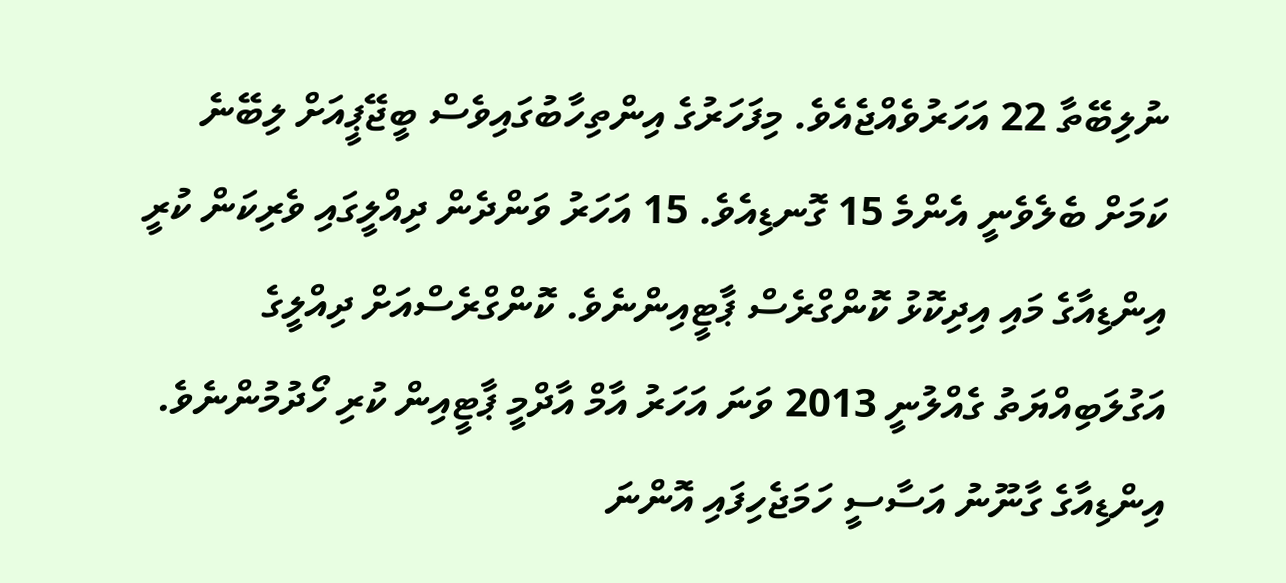ނުލިބޭތާ 22 އަހަރުވެއްޖެއެވެ. މިފަހަރުގެ އިންތިހާބުގައިވެސް ބީޖޭޕީއަށް ލިބޭނެ ކަމަށް ބެލެވެނީ އެންމެ 15 ގޮނޑިއެވެ. 15 އަހަރު ވަންދެން ދިއްލީގައި ވެރިކަން ކުރީ އިންޑިއާގެ މައި އިދިކޮޅު ކޮންގްރެސް ޕާޓީއިންނެވެ. ކޮންގްރެސްއަށް ދިއްލީގެ އަގުލަބިއްޔަތު ގެއްލުނީ 2013 ވަނަ އަހަރު އާމް އާދްމީ ޕާޓީއިން ކުރި ހޯދުމުންނެވެ.
އިންޑިއާގެ ގާނޫނު އަސާސީ ހަމަޖެހިފައި އޮންނަ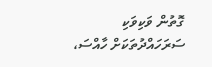ގޮތުން ވަކިވަކި ސަރަހައްދުތަކަށް ހާއްސަ،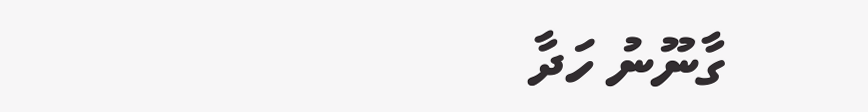ގާނޫނު ހަދާ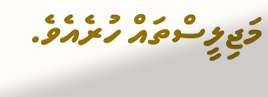މަޖިލީސްތައް ހުރެއެވެ.